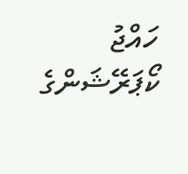ހައްޖު ކޯޕަރޭޝަންގެ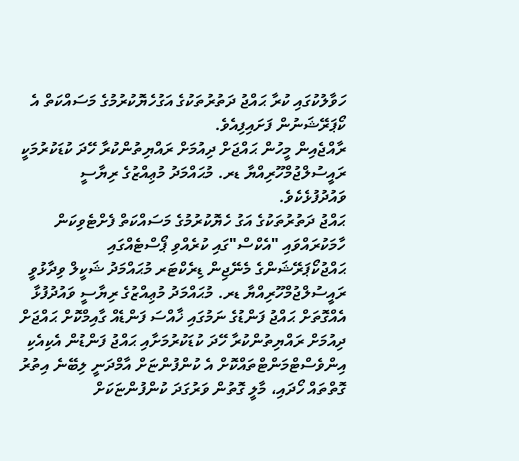ހަވާލުކުގައި ކުރާ ޙައްޖު ދަތުރުތަކުގެ އަގުހެޔޮކުރުމުގެ މަސައްކަތް އެ ކޯޕަރޭޝަނުން ފަށައިފިއެވެ.
ރާއްޖެއިން މީހުން ޙައްޖަށް ދިއުމަށް ރައްޔިތުންކުރާ ހޭދަ ކުޑަކުރުމަކީ ރައީސުލްޖުމްހޫރިއްޔާ ޑރ. މުޙައްމަދު މުޢިއްޒުގެ ރިޔާސީ ވައުދުފުޅެކެވެ.
ޙައްޖު ދަތުރުތަކުގެ އަގު ހެޔޮކުރުމުގެ މަސައްކަތް ފެށްޓެވިކަން ހާމަކުރައްވައި "އެކްސް"ގައި ކުރެއްވި ޕޯސްޓެއްގައި ޙައްޖުކޯޕަރޭޝަންގެ މެނޭޖިން ޑިރެކްޓަރ މުޙައްމަދު ޝަކީލް ވިދާޅުވީ ރައީސުލްޖުމްހޫރިއްޔާ ޑރ. މުޙައްމަދު މުޢިއްޒުގެ ރިޔާސީ ވައުދުފުޅާ އެއްގޮތަށް ޙައްޖު ފަންޑުގެ ނަމުގައި ޚާއްސަ ފަންޑެއް ގާއިމްކޮށް ޙައްޖަށް ދިއުމަށް ރައްޔިތުންކުރާ ހޭދަ ކުޑަކުރުމަށާއި ޙައްޖު ފަންޑުން އެކިއެކި އިންވެސްޓްމަންޓްތައްކޮށް އެ ކުންފުންޏަށް އާމްދަނީ ލިބޭނެ އިތުރު ގޮތްތައް ހޯދައި، މާލީ ގޮތުން ވަރުގަދަ ކުންފުންޏަކަށް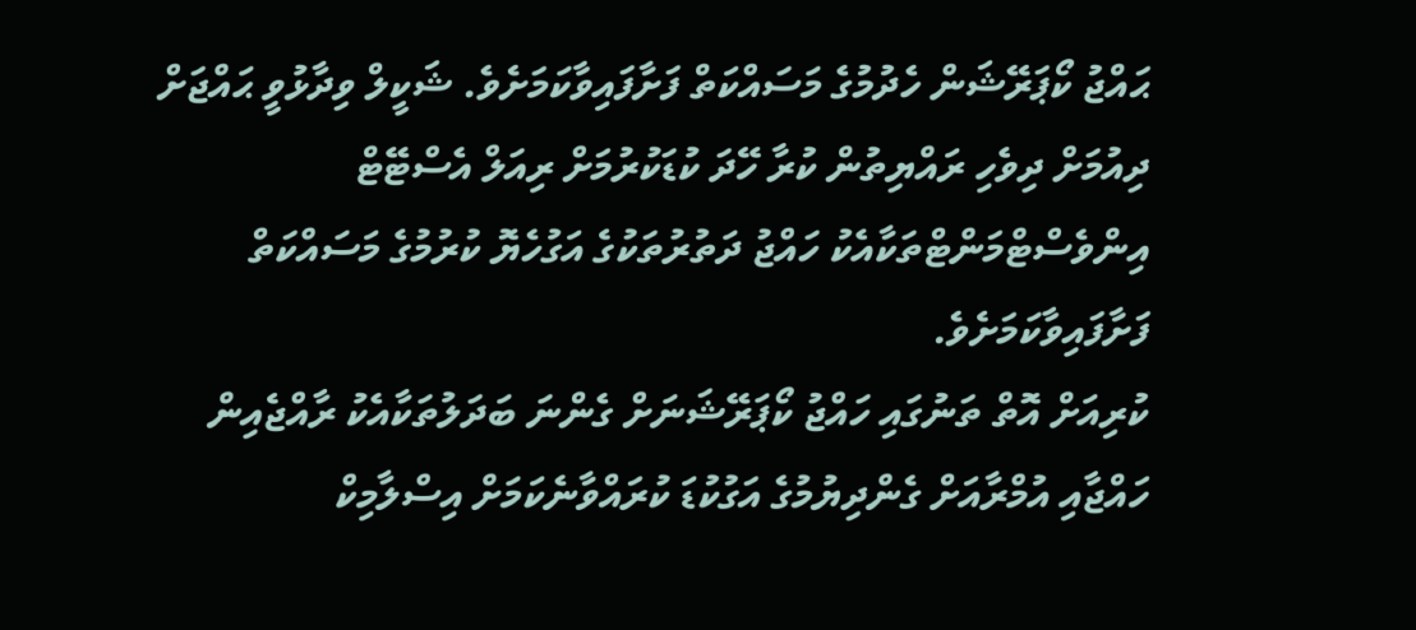ޙައްޖު ކޯޕަރޭޝަން ހެދުމުގެ މަސައްކަތް ފަށާފައިވާކަމަށެވެ. ޝަކީލް ވިދާޅުވީ ޙައްޖަށް ދިއުމަށް ދިވެހި ރައްޔިތުން ކުރާ ހޭދަ ކުޑަކުރުމަށް ރިއަލް އެސްޓޭޓް އިންވެސްޓްމަންޓްތަކާއެކު ހައްޖު ދަތުރުތަކުގެ އަގުހެޔޮ ކުރުމުގެ މަސައްކަތް ފަށާފައިވާކަމަށެވެ.
ކުރިއަށް އޮތް ތަނުގައި ހައްޖު ކޯޕަރޭޝަނަށް ގެންނަ ބަދަލުތަކާއެކު ރާއްޖެއިން ހައްޖާއި އުމްރާއަށް ގެންދިޔުމުގެ އަގުކުޑަ ކުރައްވާނެކަމަށް އިސްލާމިކް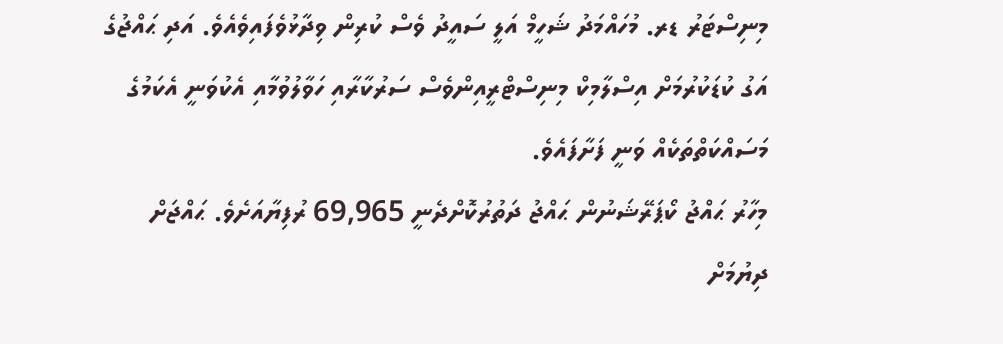މިނިސްޓަރު ޑރ. މުހައްމަދު ޝަހީމް އަލީ ސައީދު ވެސް ކުރިން ވިދާޅުވެފައިވެއެވެ. އަދި ޙައްޖުގެ އަގު ކުޑަކުރުމަށް އިސްލާމިކް މިނިސްޓްރީއިންވެސް ސަރުކާރާއި ހަވާލުވުމާއި އެކުވަނީ އެކަމުގެ މަސައްކަތްތަކެއް ވަނީ ފަށާފައެވެ.
މިހާރު ޙައްޖު ކޯޕަރޭޝަނުން ޙައްޖު ދަތުރުކޮށްދެނީ 69,965 ރުފިޔާއަށެވެ. ޙައްޖަށް ދިޔުމަށް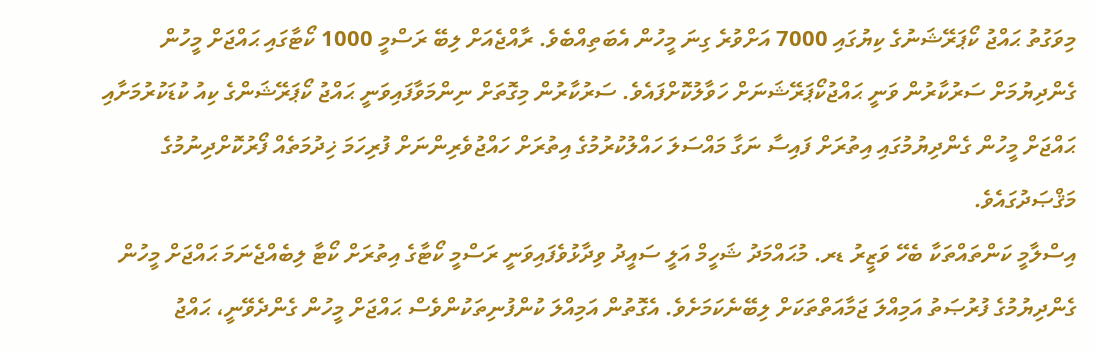މިވަގުތު ޙައްޖު ކޯޕަރޭޝަނުގެ ކިޔުގައި 7000 އަށްވުރެ ގިނަ މީހުން އެބަތިއްބެވެ. ރާއްޖެއަށް ލިބޭ ރަސްމީ 1000 ކޯޓާގައި ޙައްޖަށް މީހުން ގެންދިޔުމަށް ސަރުކާރުން ވަނީ ޙައްޖުކޯޕަރޭޝަނަށް ހަވާލުކޮށްފައެވެ. ސަރުކާރުން މިގޮތަށް ނިންމަވާފައިވަނީ ޙައްޖު ކޯޕަރޭޝަންގެ ކިއު ކުޑަކުރުމަށާއި ޙައްޖަށް މީހުން ގެންދިޔުމުގައި އިތުރަށް ފައިސާ ނަގާ މައްސަލަ ހައްލުކުރުމުގެ އިތުރަށް ހައްޖުވެރިންނަށް ފުރިހަމަ ޚިދުމަތެއް ފޯރުކޮށްދިނުމުގެ މަޤްޞަދުގައެވެ.
އިސްލާމީ ކަންތައްތަކާ ބެހޭ ވަޒީރު ޑރ. މުޙައްމަދު ޝަހީމް އަލީ ސައީދު ވިދާޅުވެފައިވަނީ ރަސްމީ ކޯޓާގެ އިތުރަށް ކޯޓާ ލިބެއްޖެނަމަ ޙައްޖަށް މީހުން ގެންދިޔުމުގެ ފުރުޞަތު އަމިއްލަ ޖަމާއަތްތަކަށް ލިބޭނެކަމަށެވެ. އެގޮތުން އަމިއްލަ ކުންފުނިތަކުންވެސް ޙައްޖަށް މީހުން ގެންދެވޭނީ، ޙައްޖު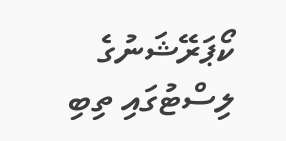ކޯޕަރޭޝަނުގެ ލިސްޓުގައި ތިބި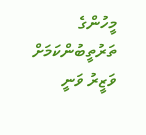މީހުންގެ ތަރުތީބުންކަމަށް ވަޒީރު ވަނީ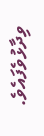ވިދާޅުވެފައެވެ.